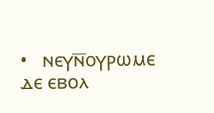•   ⲛⲉⲩⲛ̅ⲟⲩⲣⲱⲙⲉ ⲇⲉ ⲉⲃⲟⲗ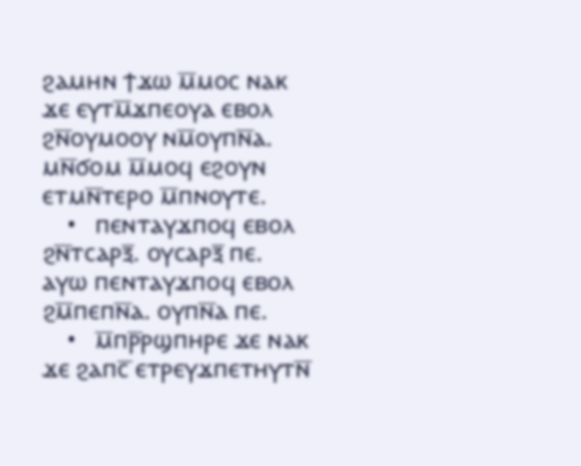ϩⲁⲙⲏⲛ ϯϫⲱ ⲙ̅ⲙⲟⲥ ⲛⲁⲕ ϫⲉ ⲉⲩⲧⲙ̅ϫⲡⲉⲟⲩⲁ ⲉⲃⲟⲗ ϩⲛ̅ⲟⲩⲙⲟⲟⲩ ⲛⲙ̅ⲟⲩⲡⲛ̅ⲁ. ⲙⲛ̅ϭⲟⲙ ⲙ̅ⲙⲟϥ ⲉϩⲟⲩⲛ ⲉⲧⲙⲛ̅ⲧⲉⲣⲟ ⲙ̅ⲡⲛⲟⲩⲧⲉ.
    •   ⲡⲉⲛⲧⲁⲩϫⲡⲟϥ ⲉⲃⲟⲗ ϩⲛ̅ⲧⲥⲁⲣⲝ̅. ⲟⲩⲥⲁⲣⲝ̅ ⲡⲉ. ⲁⲩⲱ ⲡⲉⲛⲧⲁⲩϫⲡⲟϥ ⲉⲃⲟⲗ ϩⲙ̅ⲡⲉⲡⲛ̅ⲁ. ⲟⲩⲡⲛ̅ⲁ ⲡⲉ.
    •   ⲙ̅ⲡⲣ̅ⲣϣⲡⲏⲣⲉ ϫⲉ ⲛⲁⲕ ϫⲉ ϩⲁⲡⲥ̅ ⲉⲧⲣⲉⲩϫⲡⲉⲧⲏⲩⲧⲛ̅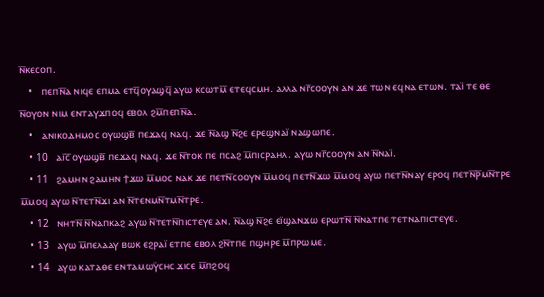ⲛ̅ⲕⲉⲥⲟⲡ.
    •   ⲡⲉⲡⲛ̅ⲁ ⲛⲓϥⲉ ⲉⲡⲙⲁ ⲉⲧϥ̅ⲟⲩⲁϣϥ̅ ⲁⲩⲱ ⲕⲥⲱⲧⲙ̅ ⲉⲧⲉϥⲥⲙⲏ. ⲁⲗⲗⲁ ⲛⲅ̅ⲥⲟⲟⲩⲛ ⲁⲛ ϫⲉ ⲧⲱⲛ ⲉϥⲛⲁ ⲉⲧⲱⲛ. ⲧⲁⲓ̈ ⲧⲉ ⲑⲉ ⲛ̅ⲟⲩⲟⲛ ⲛⲓⲙ ⲉⲛⲧⲁⲩϫⲡⲟϥ ⲉⲃⲟⲗ ϩⲙ̅ⲡⲉⲡⲛ̅ⲁ.
    •   ⲁⲛⲓⲕⲟⲇⲏⲙⲟⲥ ⲟⲩⲱϣⲃ̅ ⲡⲉϫⲁϥ ⲛⲁϥ. ϫⲉ ⲛ̅ⲁϣ ⲛ̅ϩⲉ ⲉⲣⲉϣⲛⲁⲓ̈ ⲛⲁϣⲱⲡⲉ.
    • 10   ⲁⲓ̅ⲥ̅ ⲟⲩⲱϣⲃ̅ ⲡⲉϫⲁϥ ⲛⲁϥ. ϫⲉ ⲛ̅ⲧⲟⲕ ⲡⲉ ⲡⲥⲁϩ ⲙ̅ⲡⲓⲥⲣⲁⲏⲗ. ⲁⲩⲱ ⲛⲅ̅ⲥⲟⲟⲩⲛ ⲁⲛ ⲛ̅ⲛⲁⲓ̈.
    • 11   ϩⲁⲙⲏⲛ ϩⲁⲙⲏⲛ ϯϫⲱ ⲙ̅ⲙⲟⲥ ⲛⲁⲕ ϫⲉ ⲡⲉⲧⲛ̅ⲥⲟⲟⲩⲛ ⲙ̅ⲙⲟϥ ⲡⲉⲧⲛ̅ϫⲱ ⲙ̅ⲙⲟϥ ⲁⲩⲱ ⲡⲉⲧⲛ̅ⲛⲁⲩ ⲉⲣⲟϥ ⲡⲉⲧⲛ̅ⲣ̅ⲙⲛ̅ⲧⲣⲉ ⲙ̅ⲙⲟϥ ⲁⲩⲱ ⲛ̅ⲧⲉⲧⲛ̅ϫⲓ ⲁⲛ ⲛ̅ⲧⲉⲛⲙⲛ̅ⲧⲙⲛ̅ⲧⲣⲉ.
    • 12   ⲛⲏⲧⲛ̅ ⲛ̅ⲛⲁⲡⲕⲁϩ ⲁⲩⲱ ⲛ̅ⲧⲉⲧⲛ̅ⲡⲓⲥⲧⲉⲩⲉ ⲁⲛ. ⲛ̅ⲁϣ ⲛ̅ϩⲉ ⲉⲓ̈ϣⲁⲛϫⲱ ⲉⲣⲱⲧⲛ̅ ⲛ̅ⲛⲁⲧⲡⲉ ⲧⲉⲧⲛⲁⲡⲓⲥⲧⲉⲩⲉ.
    • 13   ⲁⲩⲱ ⲙ̅ⲡⲉⲗⲁⲁⲩ ⲃⲱⲕ ⲉϩⲣⲁⲓ̈ ⲉⲧⲡⲉ ⲉⲃⲟⲗ ϩⲛ̅ⲧⲡⲉ ⲡϣⲏⲣⲉ ⲙ̅ⲡⲣⲱⲙⲉ.
    • 14   ⲁⲩⲱ ⲕⲁⲧⲁⲑⲉ ⲉⲛⲧⲁⲙⲱⲩ̈ⲥⲏⲥ ϫⲓⲥⲉ ⲙ̅ⲡϩⲟϥ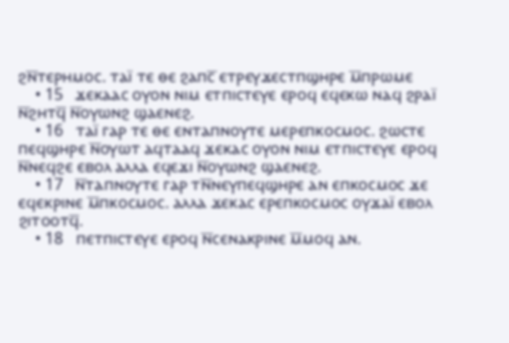ϩⲛ̅ⲧⲉⲣⲏⲙⲟⲥ. ⲧⲁⲓ̈ ⲧⲉ ⲑⲉ ϩⲁⲡⲥ̅ ⲉⲧⲣⲉⲩϫⲉⲥⲧⲡϣⲏⲣⲉ ⲙ̅ⲡⲣⲱⲙⲉ
    • 15   ϫⲉⲕⲁⲁⲥ ⲟⲩⲟⲛ ⲛⲓⲙ ⲉⲧⲡⲓⲥⲧⲉⲩⲉ ⲉⲣⲟϥ ⲉϥⲉⲕⲱ ⲛⲁϥ ϩⲣⲁⲓ̈ ⲛ̅ϩⲏⲧϥ̅ ⲛ̅ⲟⲩⲱⲛϩ ϣⲁⲉⲛⲉϩ.
    • 16   ⲧⲁⲓ̈ ⲅⲁⲣ ⲧⲉ ⲑⲉ ⲉⲛⲧⲁⲡⲛⲟⲩⲧⲉ ⲙⲉⲣⲉⲡⲕⲟⲥⲙⲟⲥ. ϩⲱⲥⲧⲉ ⲡⲉϥϣⲏⲣⲉ ⲛ̅ⲟⲩⲱⲧ ⲁϥⲧⲁⲁϥ ϫⲉⲕⲁⲥ ⲟⲩⲟⲛ ⲛⲓⲙ ⲉⲧⲡⲓⲥⲧⲉⲩⲉ ⲉⲣⲟϥ ⲛ̅ⲛⲉϥϩⲉ ⲉⲃⲟⲗ ⲁⲗⲗⲁ ⲉϥⲉϫⲓ ⲛ̅ⲟⲩⲱⲛϩ ϣⲁⲉⲛⲉϩ.
    • 17   ⲛ̅ⲧⲁⲡⲛⲟⲩⲧⲉ ⲅⲁⲣ ⲧⲛ̅ⲛⲉⲩⲡⲉϥϣⲏⲣⲉ ⲁⲛ ⲉⲡⲕⲟⲥⲙⲟⲥ ϫⲉ ⲉϥⲉⲕⲣⲓⲛⲉ ⲙ̅ⲡⲕⲟⲥⲙⲟⲥ. ⲁⲗⲗⲁ ϫⲉⲕⲁⲥ ⲉⲣⲉⲡⲕⲟⲥⲙⲟⲥ ⲟⲩϫⲁⲓ̈ ⲉⲃⲟⲗ ϩⲓⲧⲟⲟⲧϥ̅.
    • 18   ⲡⲉⲧⲡⲓⲥⲧⲉⲩⲉ ⲉⲣⲟϥ ⲛ̅ⲥⲉⲛⲁⲕⲣⲓⲛⲉ ⲙ̅ⲙⲟϥ ⲁⲛ.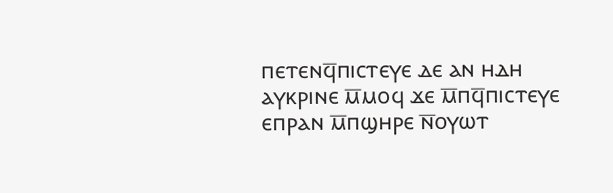ⲡⲉⲧⲉⲛϥ̅ⲡⲓⲥⲧⲉⲩⲉ ⲇⲉ ⲁⲛ ⲏⲇⲏ ⲁⲩⲕⲣⲓⲛⲉ ⲙ̅ⲙⲟϥ ϫⲉ ⲙ̅ⲡϥ̅ⲡⲓⲥⲧⲉⲩⲉ ⲉⲡⲣⲁⲛ ⲙ̅ⲡϣⲏⲣⲉ ⲛ̅ⲟⲩⲱⲧ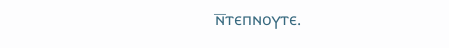ⲛ̅ⲧⲉⲡⲛⲟⲩⲧⲉ.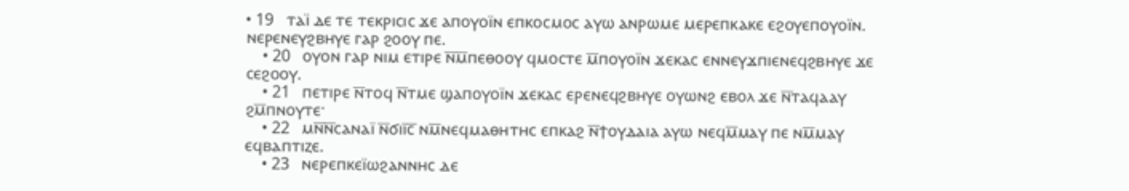• 19   ⲧⲁⲓ̈ ⲇⲉ ⲧⲉ ⲧⲉⲕⲣⲓⲥⲓⲥ ϫⲉ ⲁⲡⲟⲩⲟⲓ̈ⲛ ⲉⲡⲕⲟⲥⲙⲟⲥ ⲁⲩⲱ ⲁⲛⲣⲱⲙⲉ ⲙⲉⲣⲉⲡⲕⲁⲕⲉ ⲉϩⲟⲩⲉⲡⲟⲩⲟⲓ̈ⲛ. ⲛⲉⲣⲉⲛⲉⲩϩⲃⲏⲩⲉ ⲅⲁⲣ ϩⲟⲟⲩ ⲡⲉ.
    • 20   ⲟⲩⲟⲛ ⲅⲁⲣ ⲛⲓⲙ ⲉⲧⲓⲣⲉ ⲛ̅ⲙ̅ⲡⲉⲑⲟⲟⲩ ϥⲙⲟⲥⲧⲉ ⲙ̅ⲡⲟⲩⲟⲓ̈ⲛ ϫⲉⲕⲁⲥ ⲉⲛⲛⲉⲩϫⲡⲓⲉⲛⲉϥϩⲃⲏⲩⲉ ϫⲉ ⲥⲉϩⲟⲟⲩ.
    • 21   ⲡⲉⲧⲓⲣⲉ ⲛ̅ⲧⲟϥ ⲛ̅ⲧⲙⲉ ϣⲁⲡⲟⲩⲟⲓ̈ⲛ ϫⲉⲕⲁⲥ ⲉⲣⲉⲛⲉϥϩⲃⲏⲩⲉ ⲟⲩⲱⲛϩ ⲉⲃⲟⲗ ϫⲉ ⲛ̅ⲧⲁϥⲁⲁⲩ ϩⲙ̅ⲡⲛⲟⲩⲧⲉ·
    • 22   ⲙⲛ̅ⲛ̅ⲥⲁⲛⲁⲓ̈ ⲛ̅ϭⲓⲓ̅ⲥ̅ ⲛⲙ̅ⲛⲉϥⲙⲁⲑⲏⲧⲏⲥ ⲉⲡⲕⲁϩ ⲛ̅ϯⲟⲩⲇⲁⲓⲁ ⲁⲩⲱ ⲛⲉϥⲙ̅ⲙⲁⲩ ⲡⲉ ⲛⲙ̅ⲙⲁⲩ ⲉϥⲃⲁⲡⲧⲓⲍⲉ.
    • 23   ⲛⲉⲣⲉⲡⲕⲉⲓ̈ⲱϩⲁⲛⲛⲏⲥ ⲇⲉ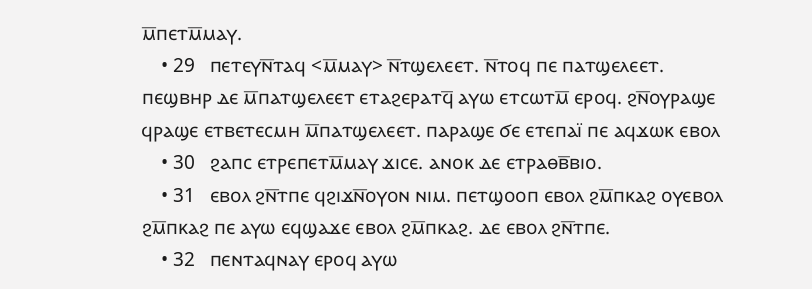ⲙ̅ⲡⲉⲧⲙ̅ⲙⲁⲩ.
    • 29   ⲡⲉⲧⲉⲩⲛ̅ⲧⲁϥ <ⲙ̅ⲙⲁⲩ> ⲛ̅ⲧϣⲉⲗⲉⲉⲧ. ⲛ̅ⲧⲟϥ ⲡⲉ ⲡⲁⲧϣⲉⲗⲉⲉⲧ. ⲡⲉϣⲃⲏⲣ ⲇⲉ ⲙ̅ⲡⲁⲧϣⲉⲗⲉⲉⲧ ⲉⲧⲁϩⲉⲣⲁⲧϥ̅ ⲁⲩⲱ ⲉⲧⲥⲱⲧⲙ̅ ⲉⲣⲟϥ. ϩⲛ̅ⲟⲩⲣⲁϣⲉ ϥⲣⲁϣⲉ ⲉⲧⲃⲉⲧⲉⲥⲙⲏ ⲙ̅ⲡⲁⲧϣⲉⲗⲉⲉⲧ. ⲡⲁⲣⲁϣⲉ ϭⲉ ⲉⲧⲉⲡⲁⲓ̈ ⲡⲉ ⲁϥϫⲱⲕ ⲉⲃⲟⲗ
    • 30   ϩⲁⲡⲥ ⲉⲧⲣⲉⲡⲉⲧⲙ̅ⲙⲁⲩ ϫⲓⲥⲉ. ⲁⲛⲟⲕ ⲇⲉ ⲉⲧⲣⲁⲑⲃ̅ⲃⲓⲟ.
    • 31   ⲉⲃⲟⲗ ϩⲛ̅ⲧⲡⲉ ϥϩⲓϫⲛ̅ⲟⲩⲟⲛ ⲛⲓⲙ. ⲡⲉⲧϣⲟⲟⲡ ⲉⲃⲟⲗ ϩⲙ̅ⲡⲕⲁϩ ⲟⲩⲉⲃⲟⲗ ϩⲙ̅ⲡⲕⲁϩ ⲡⲉ ⲁⲩⲱ ⲉϥϣⲁϫⲉ ⲉⲃⲟⲗ ϩⲙ̅ⲡⲕⲁϩ. ⲇⲉ ⲉⲃⲟⲗ ϩⲛ̅ⲧⲡⲉ.
    • 32   ⲡⲉⲛⲧⲁϥⲛⲁⲩ ⲉⲣⲟϥ ⲁⲩⲱ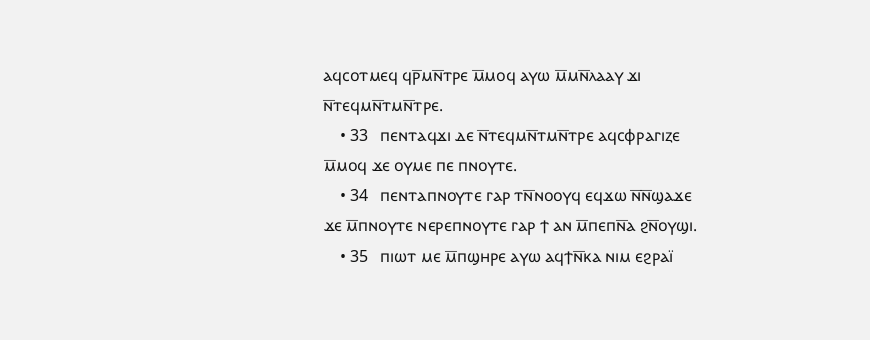ⲁϥⲥⲟⲧⲙⲉϥ ϥⲣ̅ⲙⲛ̅ⲧⲣⲉ ⲙ̅ⲙⲟϥ ⲁⲩⲱ ⲙ̅ⲙⲛ̅ⲗⲁⲁⲩ ϫⲓ ⲛ̅ⲧⲉϥⲙⲛ̅ⲧⲙⲛ̅ⲧⲣⲉ.
    • 33   ⲡⲉⲛⲧⲁϥϫⲓ ⲇⲉ ⲛ̅ⲧⲉϥⲙⲛ̅ⲧⲙⲛ̅ⲧⲣⲉ ⲁϥⲥⲫⲣⲁⲅⲓⲍⲉ ⲙ̅ⲙⲟϥ ϫⲉ ⲟⲩⲙⲉ ⲡⲉ ⲡⲛⲟⲩⲧⲉ.
    • 34   ⲡⲉⲛⲧⲁⲡⲛⲟⲩⲧⲉ ⲅⲁⲣ ⲧⲛ̅ⲛⲟⲟⲩϥ ⲉϥϫⲱ ⲛ̅ⲛ̅ϣⲁϫⲉ ϫⲉ ⲙ̅ⲡⲛⲟⲩⲧⲉ ⲛⲉⲣⲉⲡⲛⲟⲩⲧⲉ ⲅⲁⲣ ϯ ⲁⲛ ⲙ̅ⲡⲉⲡⲛ̅ⲁ ϩⲛ̅ⲟⲩϣⲓ.
    • 35   ⲡⲓⲱⲧ ⲙⲉ ⲙ̅ⲡϣⲏⲣⲉ ⲁⲩⲱ ⲁϥϯⲛ̅ⲕⲁ ⲛⲓⲙ ⲉϩⲣⲁⲓ̈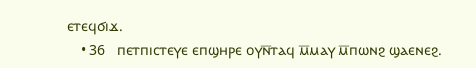ⲉⲧⲉϥϭⲓϫ.
    • 36   ⲡⲉⲧⲡⲓⲥⲧⲉⲩⲉ ⲉⲡϣⲏⲣⲉ ⲟⲩⲛ̅ⲧⲁϥ ⲙ̅ⲙⲁⲩ ⲙ̅ⲡⲱⲛϩ ϣⲁⲉⲛⲉϩ.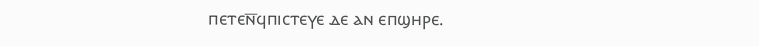ⲡⲉⲧⲉⲛ̅ϥⲡⲓⲥⲧⲉⲩⲉ ⲇⲉ ⲁⲛ ⲉⲡϣⲏⲣⲉ.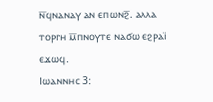ⲛ̅ϥⲛⲁⲛⲁⲩ ⲁⲛ ⲉⲡⲱⲛϩ̅. ⲁⲗⲗⲁ ⲧⲟⲣⲅⲏ ⲙ̅ⲡⲛⲟⲩⲧⲉ ⲛⲁϭⲱ ⲉϩⲣⲁⲓ̈ ⲉϫⲱϥ.
Ⲓⲱⲁⲛⲛⲏⲥ 3: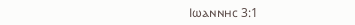Ⲓⲱⲁⲛⲛⲏⲥ 3:1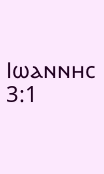Ⲓⲱⲁⲛⲛⲏⲥ 3:1